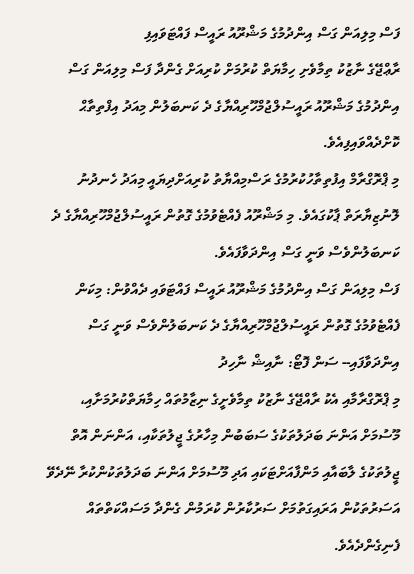ފަސް މިލިއަން ގަސް އިންދުމުގެ މަޝްރޫއު ރައީސް ފައްޓަވައިފި
ރާޢްޖޭގެ ނާޒުކު ތިމާވެށި ހިމާޔަތް ކުރުމަށް ކުރިއަށް ގެންދާ ފަސް މިލިއަން ގަސް އިންދުމުގެ މަޝްރޫއު ރައީސުލްޖުމްހޫރިއްޔާގެ ދެ ކަނބަލުން މިއަދު އިފްތިތާޙް ކޮށްދެއްވައިފިއެވެ.
މި ޕްރޮގްރާމް އިފުތިތާހުކުރުމުގެ ރަސްމިއްޔާތު ކުރިއަށްދިޔައީ މިއަދު ހެނދުނު ލޮނުޒިޔާރަތް ޕާކުގައެވެ. މި މަޝްރޫއު ފެއްޓެވުމުގެ ގޮތުން ރައީސުލްޖުމްހޫރިއްޔާގެ ދެ ކަނބަލުންވެސް ވަނީ ގަސް އިންދަވާފައެވެ.
ފަސް މިލިއަން ގަސް އިންދުމުގެ މަޝްރޫއު ރައީސް ފައްޓަވައި ދެއްވުން: މިކަން ފެއްޓެވުމުގެ ގޮތުން ރައީސުލްޖުމްހޫރިއްޔާގެ ދެ ކަނބަލުންވެސް ވަނީ ގަސް އިންދަވާފައި-- ސަން ފޮޓޯ: ނާއިޝް ނާހިދު
މި ޕްރޮގްރާމާއި އެކު ރާއްޖޭގެ ނާޒުކު ތިމާވެށީގެ ނިޒާމުތައް ހިމާޔަތްކުރުމަށާއި، މޫސުމަށް އަންނަ ބަދަލުތަކުގެ ސަބަބުން މިހާރުގެ ޖީލުތަކާއި، އަންނަން އޮތް ޖީލުތަކުގެ ލާބައާއި މަންފާއަށްޓަކައި އަދި މޫސުމަށް އަންނަ ބަދަލުތަކުންކުރާ ނޭދެވޭ އަސަރުތަކުން އަރައިގަތުމަށް ސަރުކާރުން ކުރަމުން ގެންދާ މަސައްކަތްތައް ފެނިގެންދެއެވެ.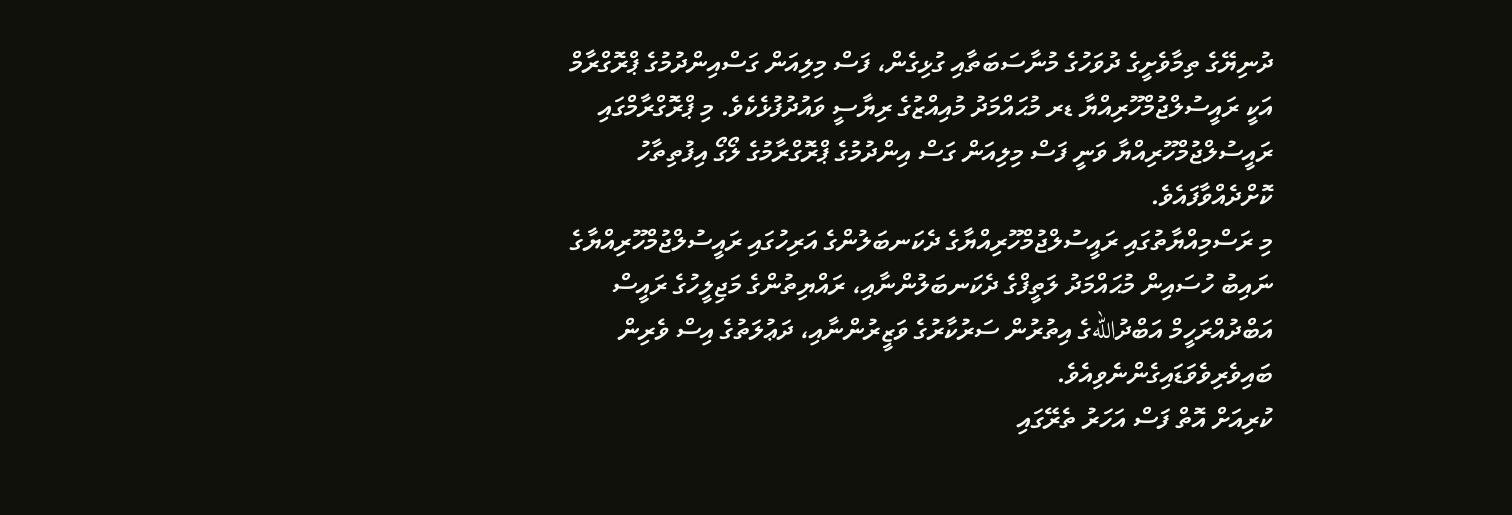ދުނިޔޭގެ ތިމާވެށީގެ ދުވަހުގެ މުނާސަބަތާއި ގުޅިގެން، ފަސް މިލިއަން ގަސްއިންދުމުގެ ޕްރޮގްރާމް އަކީ ރައީސުލްޖުމްހޫރިއްޔާ ޑރ މުޙައްމަދު މުއިއްޒުގެ ރިޔާސީ ވައުދުފުޅެކެވެ. މި ޕްރޮގްރާމްގައި ރައީސުލްޖުމްހޫރިއްޔާ ވަނީ ފަސް މިލިއަން ގަސް އިންދުމުގެ ޕްރޮގްރާމުގެ ލޯގޯ އިފުތިތާހު ކޮށްދެއްވާފައެވެ.
މި ރަސްމިއްޔާތުގައި ރައީސުލްޖުމްހޫރިއްޔާގެ ދެކަނބަލުންގެ އަރިހުގައި ރައީސުލްޖުމްހޫރިއްޔާގެ ނައިބު ހުސައިން މުޙައްމަދު ލަތީފްގެ ދެކަނބަލުންނާއި، ރައްޔިތުންގެ މަޖިލީހުގެ ރައީސް އަބްދުއްރަހީމް އަބްދުاللهގެ އިތުރުން ސަރުކާރުގެ ވަޒީރުންނާއި، ދަޢުލަތުގެ އިސް ވެރިން ބައިވެރިވެވަޑައިގެންނެވިއެވެ.
ކުރިއަށް އޮތް ފަސް އަހަރު ތެރޭގައި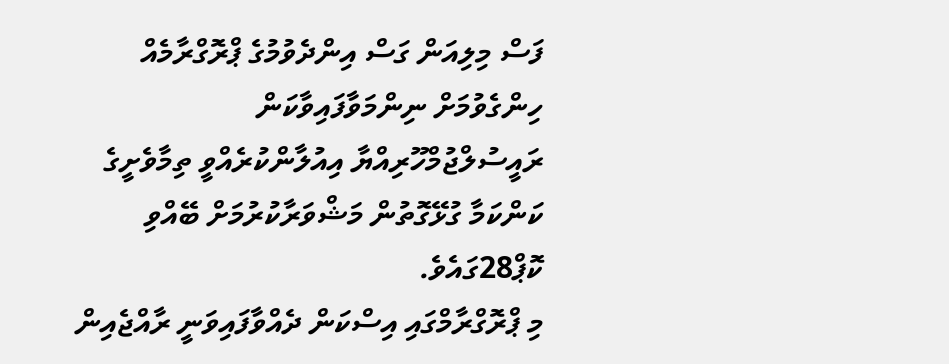ފަސް މިލިއަން ގަސް އިންދެވުމުގެ ޕްރޮގްރާމެއް ހިންގެވުމަށް ނިންމަވާފައިވާކަން ރައީސުލްޖުމްހޫރިއްޔާ އިއުލާންކުރެއްވީ ތިމާވެށީގެ ކަންކަމާ ގުޅޭގޮތުން މަޝްވަރާކުރުމަށް ބޭއްވި ކޮޕް28ގައެވެ.
މި ޕްރޮގްރާމްގައި އިސްކަން ދެއްވާފައިވަނީ ރާއްޖެއިން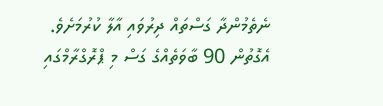ނެތެމުންދާ ގަސްތައް ދިރުވައި އާލާ ކުރުމަށެވެ. އެގޮތުން 90 ބާވަތެއްގެ ގަސް މި ޕްރޮގްރާމްގައި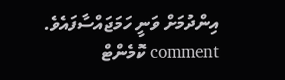އިންދުމަށް ވަނީ ހަމަޖައްސާފައެވެ.
comment ކޮމެންޓް